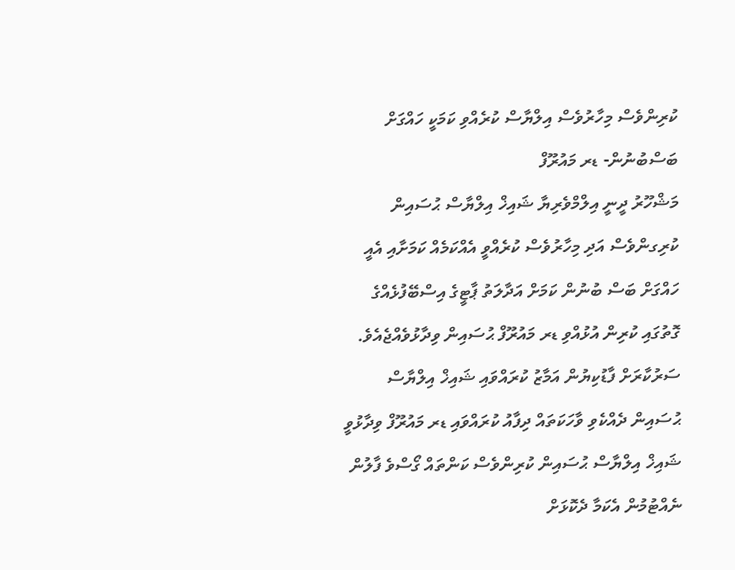ކުރިންވެސް މިހާރުވެސް އިލްޔާސް ކުރެއްވި ކަމަކީ ހައްގަށް ބަސްބުނުން- ޑރ މައުރޫފް
މަޝްހޫރު ދީނީ އިލްމްވެރިޔާ ޝައިޚް އިލްޔާސް ޙުސައިން ކުރިގންވެސް އަދި މިހާރުވެސް ކުރެއްވީ އެއްކަމެއް ކަމަށާއި އެއީ ހައްގަށް ބަސް ބުނުން ކަމަށް އަދާލަތު ޕާޓީގެ އިސްބޭފުޅެއްގެ ގޮތުގައި ކުރިން އުޅުއްވި ޑރ މައުރޫފް ޙުސައިން ވިދާޅުވެއްޖެއެވެ.
ސަރުކާރަށް ފާޑުކިޔުން އަމާޒު ކުރައްވައި ޝައިޚް އިލްޔާސް ޙުސައިން ދެއްކެވި ވާހަކަތައް ދިފާއު ކުރައްވައި ޑރ މައުރޫފް ވިދާޅުވީ ޝައިޚް އިލްޔާސް ޙުސައިން ކުރިންވެސް ކަންތައް ގޯސްވެ ފާލުން ނެއްޓުމުން އެކަމާ ދެކޮޅަށް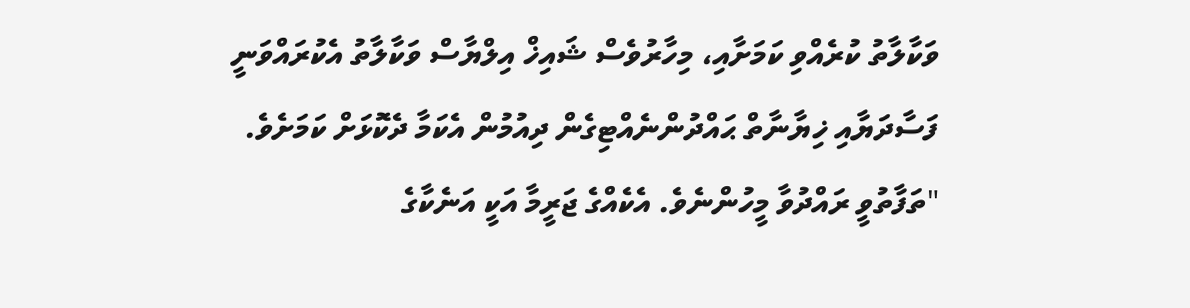ވަކާލާތު ކުރެއްވި ކަމަށާއި، މިހާރުވެސް ޝައިޚް އިލްޔާސް ވަކާލާތު އެކުރައްވަނީ ފަސާދަޔާއި ޚިޔާނާތް ޙައްދުންނެއްޓިގެން ދިއުމުން އެކަމާ ދެކޮޅަށް ކަމަށެވެ.
"ތަފާތުވީ ރައްދުވާ މީހުންނެވެ. އެކެއްގެ ޖަރީމާ އަކީ އަނެކާގެ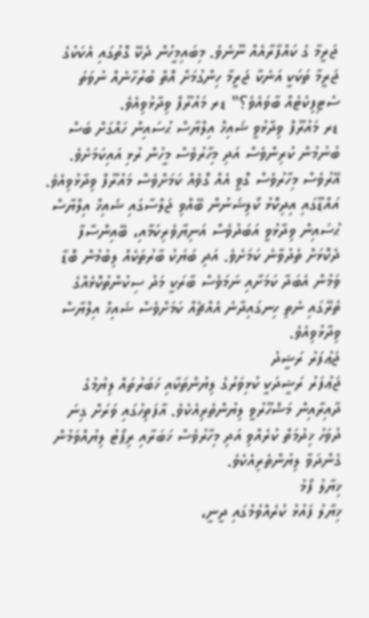ޖަރީމާ ގެ ކައްފާރާއެއް ނޫނެވެ. މިބައިމީހުން ދެކޭ ގޮތުގައި އެކަކުގެ ޖަރީމާ ތަކަކީ އަނެކާ ޖަރީމާ ހިންގުމަށް އޮތް ބުރުހާނެއް ނުވަތަ ސެޓިފިކެޓެއް ބާވައެވެ؟" ޑރ މައުރޫފް ވިދާޅުވިއެވެ.
ޑރ މައުރޫފް ވިދާޅުވީ ޝައިޚް އިލްޔާސް ޙުސައިން ހައްގަށް ބަސް ބުނުމުން ކުރިންވެސް އަދި މިހާރުވެސް މީހުން ރުޅި އައިކަމަށެވެ. އޭރުވެސް މިހާރުވެސް ގޮވީ އެއް ގޮވެއް ކަމަށްވެސް މައުރޫފް ވިދާޅުވިއެވެ.
އައްޑޫގައި އިދިކޮޅު ކޯލިޝަނުން ބޭއްވި ޖަލްސާގައި ޝައިޚް އިލްޔާސް ޙުސައިން ވިދާޅުވީ އަބަދުވެސް އަނިޔާވެރިކަމާއި، ބޭއިންސާފާ ދެކޮޅަށް ތެދުވާނެ ކަމަށެވެ. އަދި ބަޔަކު ބާރުތަކެއް ލިބުމުން ބޮޑާ ވަމުން އެބަދާ ކަމަށާއި ނަމަވެސް ބާރަކީ މަދު ސިކުންތުކޮޅެއްގެ ތެރޭގައި ނެތި ހިނގައިދާނެ އެއްޗެއް ކަމަށްވެސް ޝައިޚް އިލްޔާސް ވިދާޅުވިއެވެ.
ޖަޢުފަރު ރަޝީދު
ޖަޢުފަރު ރަޝީދަކީ ކުޅިވަރުގެ ލިޔުންތަކާއި ޚަބަރުތައް ލިޔުމުގެ ދާއިރާއިން މަޝްހޫރުވީ ލިޔުންތެރިއެކެވެ. އާފަތިހުގައި ވަރަށް ގިނަ ދުވަހު ޚިދުމަތް ކުރެއްވި އަދި މިހާރުވެސް ޚަބަރާއި ރިޕޯޓު ލިޔުއްވަމުން ގެންދަވާ ލިޔުންތެރިއެކެވެ.
ޚިޔާލު ފޯމު
ޚިޔާލު ފައުޅު ކުރެއްވުމުގައި ދީނީ،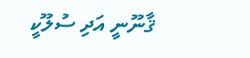ޤާނޫނީ އަދި ސުލޫކީ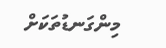މިންގަނޑުތަކަށް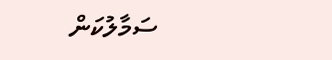ސަމާލުކަން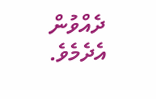ދެއްވުން އެދެމެވެ.